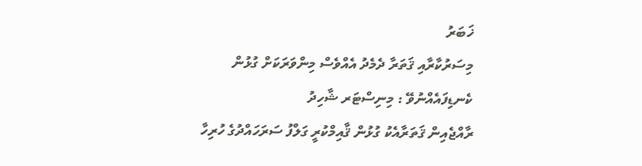ޚަބަރު
މިސަރުކާރާއި ޤަތަރާ ދެމެދު އެއްވެސް މިންވަރަކަށް ގުޅުން ކެނޑިފައެއްނުވޭ : މިނިސްޓަރ ޝާހިދު
ރާއްޖެއިން ޤަތަރާއެކު ގުޅުން ޤާއިމްކުރީ ގަލްފު ސަރަހައްދުގެ ހުރިހާ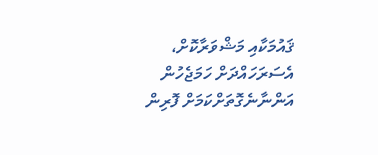ޤައުމަކާއި މަޝްވަރާކޮށް، އެސަރަހައްދަށް ހަމަޖެހުން އަންނާނެގޮތަށްކަމަށް ފޮރިން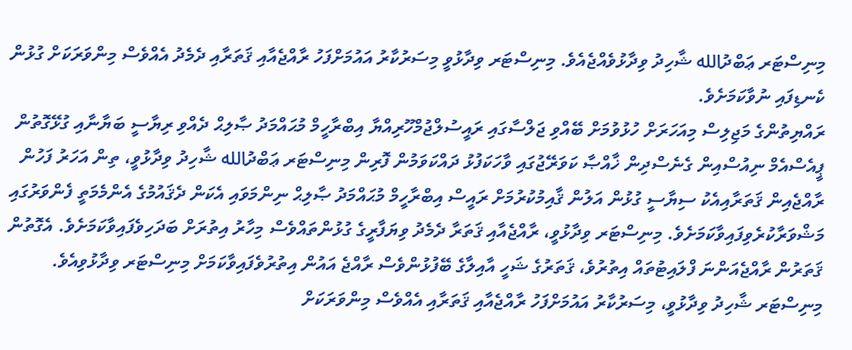މިނިސްޓަރ ޢަބްދުالله ޝާހިދު ވިދާޅުވެއްޖެއެވެ. މިނިސްޓަރ ވިދާޅުވީ މިސަރުކާރު އައުމަށްފަހު ރާއްޖެއާއި ޤަތަރާއި ދެމެދު އެއްވެސް މިންވަރަކަށް ގުޅުން ކެނޑިފައި ނުވާކަމަށެވެ.
ރައްޔިތުންގެ މަޖިލިސް މިއަހަރަށް ހުޅުވުމަށް ބޭއްވި ޖަލްސާގައި ރައީސުލްޖުމްހޫރިއްޔާ އިބްރާހީމް މުޙައްމަދު ޞާލިޙް ދެއްވި ރިޔާސީ ބަޔާނާއި ގުޅޭގޮތުން ޕީއެސްއެމް ނިއުސްއިން ގެނެސްދިން ޚާއްޞާ ކަވަރޭޖުގައި ވާހަކަފުޅު ދައްކަވަމުން ފޮރިން މިނިސްޓަރ ޢަބްދުالله ޝާހިދު ވިދާޅުވީ، ތިން އަހަރު ފަހުން ރާއްޖެއިން ޤަތަރާއިއެކު ސިޔާސީ ގުޅުން އަލުން ޤާއިމުކުރުމަށް ރައީސް އިބްރާހީމް މުޙައްމަދު ޞާލިޙް ނިންމަވައި އެކަން ދެޤައުމުގެ އެންމެމަތީ ފެންވަރުގައި މަޝްވަރާކުރެވިފައިވާކަމަށެވެ. މިނިސްޓަރ ވިދާޅުވީ، ރާއްޖެއާއި ޤަތަރާ ދެމެދު ވިޔަފާރީގެ ގުޅުންތައްވެސް މިހާރު އިތުރަށް ބަދަހިވެފައިވާކަމަށެވެ. އެގޮތުން ޤަތަރުން ރާއްޖެއަންނަ ފްލައިޓުތައް އިތުރުވެ، ޤަތަރުގެ ޝަހީ އާއިލާގެ ބޭފުޅުންވެސް ރާއްޖެ އައުން އިތުރުވެފައިވާކަމަށް މިނިސްޓަރ ވިދާޅުވިއެވެ.
މިނިސްޓަރ ޝާހިދު ވިދާޅުވީ، މިސަރުކާރު އައުމަށްފަހު ރާއްޖެއާއި ޤަތަރާއި އެއްވެސް މިންވަރަކަށް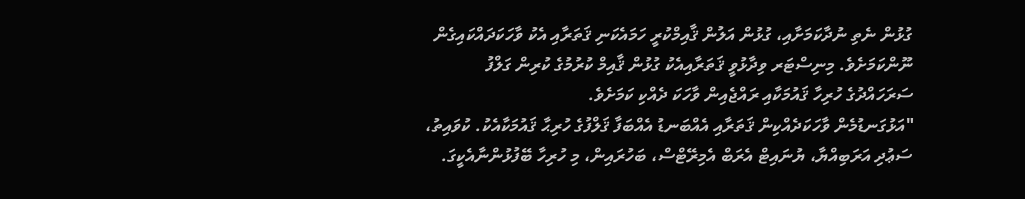ގުޅުން ނެތި ނުދާކަމަށާއި، ގުޅުން އަލުން ޤާއިމްކުރީ ހަމައެކަނި ޤަތަރާއި އެކު ވާހަކަދައްކައިގެން ނޫންކަމަށެވެ. މިނިސްޓަރ ވިދާޅުވީ ޤަތަރާއިއެކު ގުޅުން ޤާއިމް ކުރުމުގެ ކުރިން ގަލްފު ސަރަހައްދުގެ ހުރިހާ ޤައުމަކާއި ރައްޖެއިން ވާހަކަ ދެއްކި ކަމަށެވެ.
"އަޅުގަނޑުމެން ވާހަކަދެއްކިން ޤަތަރާއި އެއްބަނޑު އެއްބަފާ ޤަލްފުގެ ހުރިޙާ ޤައުމަކާއެކު. ކުވައިތު، ސަޢުދި އަރަބިއްޔާ، ޔުނައިޓް އެރަބް އެމިރޭޓްސް، ބަހުރައިން، މި ހުރިހާ ބޭފުޅުންނާއެކީގަ.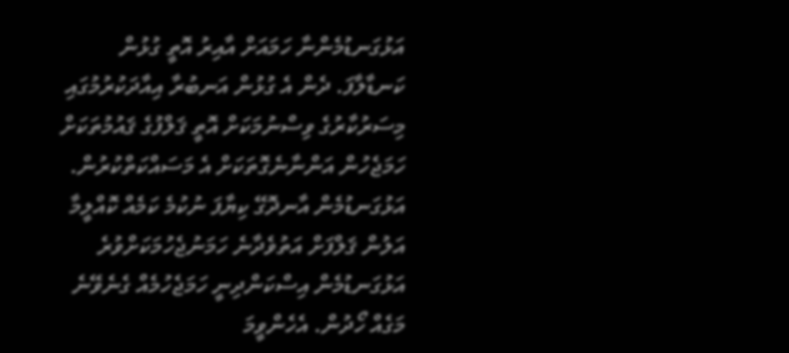އަޅުގަނޑުމެންނާ ހަމައަށް އާއިރު އޮތީ ގުޅުން ކަނޑާލާފަ. ދެން އެ ގުޅުން އަނބުރާ އިއާދަކުރުމުގައި މިސަރުކާރުގެ ވިސްނުމަކަށް އޮތީ ޤަލްފުގެ ޤައުމުތަކަށް ހަމަޖެހުން އަންނާނެގޮތަކަށް އެ މަސައްކަތްކުރުން. އަޅުގަނޑުމެން އާނދޮގޭ ކިޔާފަ ނުކުމެ ކަމެއް ކޮއްލީމާ އަލުން ޤަލްފަށް އަތުވެދާނެ ހަމަނުޖެހުމަކަށްވުރެ އަޅުގަނޑުމެން އިސްކަންދިނީ ހަމަޖެހުމެއް ގެނެވޭނެ މަގެއް ހޯދުން. އެހެންވީމަ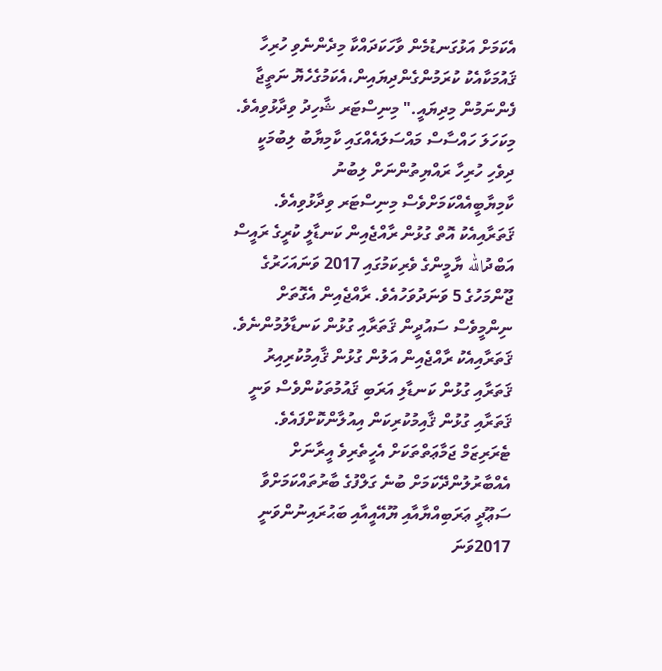އެކަމަށް އަޅުގަނޑުމެން ވާހަކަދައްކާ މިދެންނެވި ހުރިހާ ޤައުމަކާއެކު ކުރަމުންގެންދިޔައިން،އެކަމުގެހެޔޮ ނަތީޖާ ފެންނަމުން މިދިޔައީ." މިނިސްޓަރ ޝާހިދު ވިދާޅުވިއެވެ.
މިކަހަލަ ހައްސާސް މައްސަލައެއްގައި ކާމިޔާބު ލިބުމަކީ ދިވެހި ހުރިހާ ރައްޔިތުންނަށް ލިބުނު ކާމިޔާބީއެއްކަމަށްވެސް މިނިސްޓަރ ވިދާޅުވިއެވެ. ޤަތަރާއިއެކު އޮތް ގުޅުން ރާއްޖެއިން ކަނޑާލީ ކުރީގެ ރައީސް އަބްދުالله ޔާމީންގެ ވެރިކަމުގައި 2017 ވަނައަހަރުގެ ޖޫންމަހުގެ 5 ވަނަދުވަހުއެވެ. ރާއްޖެއިން އެގޮތަށް ނިންމީވެސް ސައުދީން ޤަތަރާއި ގުޅުން ކަނޑާލުމުންނެވެ.
ޤަތަރާއިއެކު ރާއްޖެއިން އަލުން ގުޅުން ޤާއިމުކުރިއިރު ޤަތަރާއި ގުޅުން ކަނޑާލި އަރަބި ޤައުމުތަކުންވެސް ވަނީ ޤަތަރާއި ގުޅުން ޤާއިމުކުރިކަން އިއުލާންކޮށްފައެވެ. ޓެރަރިޒަމް ޖަމާޢަތްތަކަށް އެހީތެރިވެ އީރާނަށް އެއްބާރުލުންދޭކަމަށް ބުނެ ގަލްފުގެ ބާރުތައްކަމަށްވާ ސަޢޫދީ ޢަރަބިއްޔާއާއި ޔޫއޭއީއާއި ބަޙުރައިނުންވަނީ 2017ވަނަ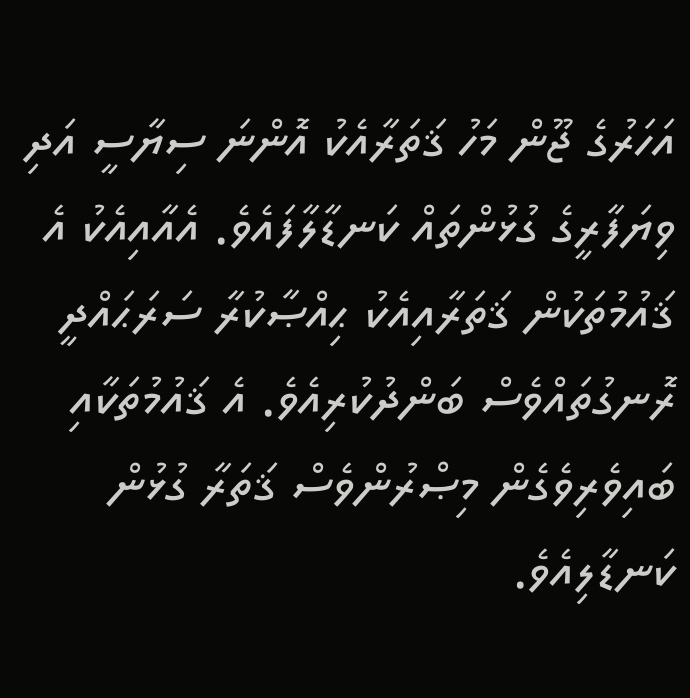އަހަރުގެ ޖޫން މަހު ޤަތަރާއެކު އޮންނަ ސިޔާސީ އަދި ވިޔަފާރީގެ ގުޅުންތައް ކަނޑާލާފައެވެ. އެއާއިއެކު އެ ޤައުމުތަކުން ޤަތަރާއިއެކު ޙިއްޞާކުރާ ސަރަޙައްދީ ރޮނގުތައްވެސް ބަންދުކުރިއެވެ. އެ ޤައުމުތަކާއި ބައިވެރިވެގެން މިޞްރުންވެސް ޤަތަރާ ގުޅުން ކަނޑާލިއެވެ.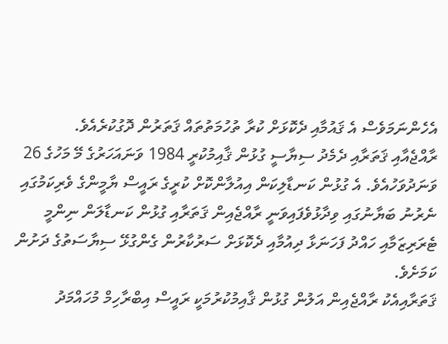އެހެންނަމަވެސް އެ ޤައުމާއި ދެކޮޅަށް ކުރާ ތުހުމަތުތައް ޤަތަރުން ދޮގުކުރެއެވެ.
ރާއްޖެއާއި ޤަތަރާއި ދެމެދު ސިޔާސީ ގުޅުން ޤާއިމުކުރީ 1984 ވަނައަހަރުގެ މޭ މަހުގެ 26 ވަނަދުވަހުއެވެ. އެ ގުޅުން ކަނޑާލިކަން އިއުލާންކޮށް ކުރީގެ ރައީސް ޔާމީންގެ ވެރިކަމުގައި ނެރުނު ބަޔާނުގައި ވިދާޅުވެފައިވަނީ ރާއްޖެއިން ޤަތަރާއި ގުޅުން ކަނޑާލަން ނިންމީ ޓެރަރިޒަމާއި ހައްދު ފަހަނަޅާ ދިއުމާއި ދެކޮޅަށް ސަރުކާރުން ގެންގުޅޭ ސިޔާސަތުގެ ދަށުން ކަމަށެވެ.
ޤަތަރާއިއެކު ރާއްޖެއިން އަލުން ގުޅުން ޤާއިމުކުރުމަކީ ރައީސް އިބްރާހިމް މުހައްމަދު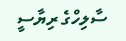ސާލިހްގެ ރިޔާސީ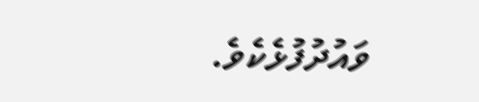ވައުދުފުޅެކެވެ.